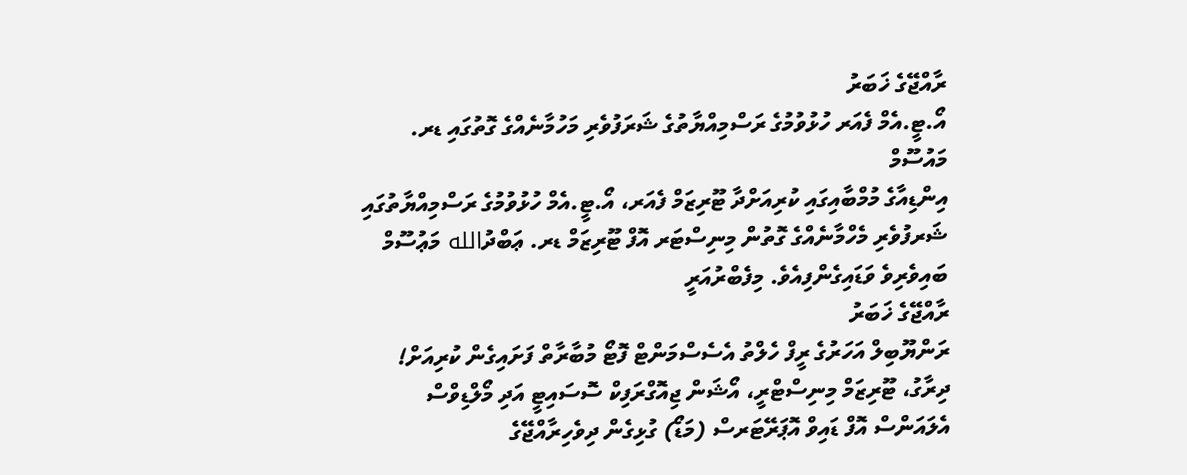ރާއްޖޭގެ ޚަބަރު
އޯ.ޓީ.އެމް ފެއަރ ހުޅުވުމުގެ ރަސްމިއްޔާތުގެ ޝަރަފުވެރި މަހުމާނެއްގެ ގޮތުގައި ޑރ. މައުސޫމް
އިންޑިއާގެ މުމްބާއިގައި ކުރިއަށްދާ ޓޫރިޒަމް ފެއަރ، އޯ.ޓީ.އެމް ހުޅުވުމުގެ ރަސްމިއްޔާތުގައި ޝަރފުވެރި މެހްމާނެއްގެ ގޮތުން މިނިސްޓަރ އޮފް ޓޫރިޒަމް ޑރ. ޢަބްދުالله މަޢުސޫމް ބައިވެރިވެ ވަޑައިގެންފިއެވެ. މިފެބްރުއަރީ
ރާއްޖޭގެ ޚަބަރު
ރަންޔޫބިލް އަހަރުގެ ރީފް ހެލްތު އެސެސްމަންޓް ފޮޓޯ މުބާރާތް ފަށައިގެން ކުރިއަށް!
ދިރާގު، ޓޫރިޒަމް މިނިސްޓްރީ، އޯޝަން ޖިއޮގްރަފިކް ސޮސައިޓީ އަދި މޯލްޑިވްސް އެލައަންސް އޮފް ޑައިވް އޮޕަރޭޓަރސް (މަޑޯ) ގުޅިގެން ދިވެހިރާއްޖޭގެ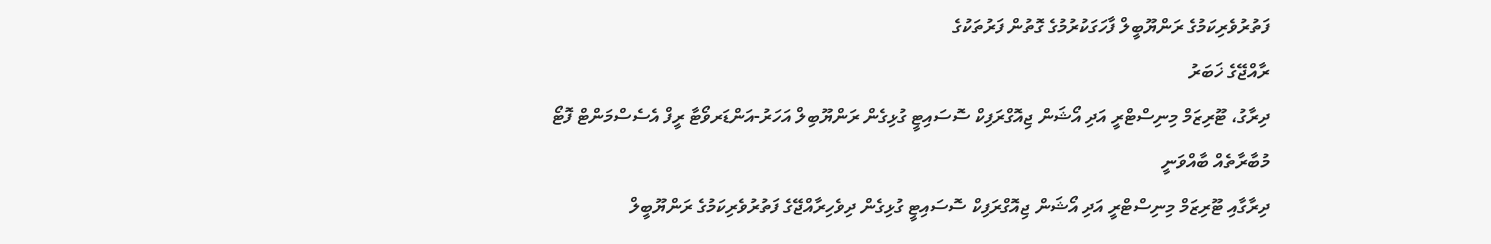ފަތުރުވެރިކަމުގެ ރަންޔޫބީލް ފާހަގަކުރުމުގެ ގޮތުން ފަރުތަކުގެ
ރާއްޖޭގެ ޚަބަރު
ދިރާގު، ޓޫރިޒަމް މިނިސްޓްރީ އަދި އޯޝަން ޖިއޮގްރަފިކް ސޮސައިޓީ ގުޅިގެން ރަންޔޫބިލް އަހަރު-އަންޑަރވޯޓާ ރީފް އެސެސްމަންޓް ފޮޓޯ މުބާރާތެއް ބާއްވަނީ
ދިރާގާއި ޓޫރިޒަމް މިނިސްޓްރީ އަދި އޯޝަން ޖިއޮގްރަފިކް ސޮސައިޓީ ގުޅިގެން ދިވެހިރާއްޖޭގެ ފަތުރުވެރިކަމުގެ ރަންޔޫބީލް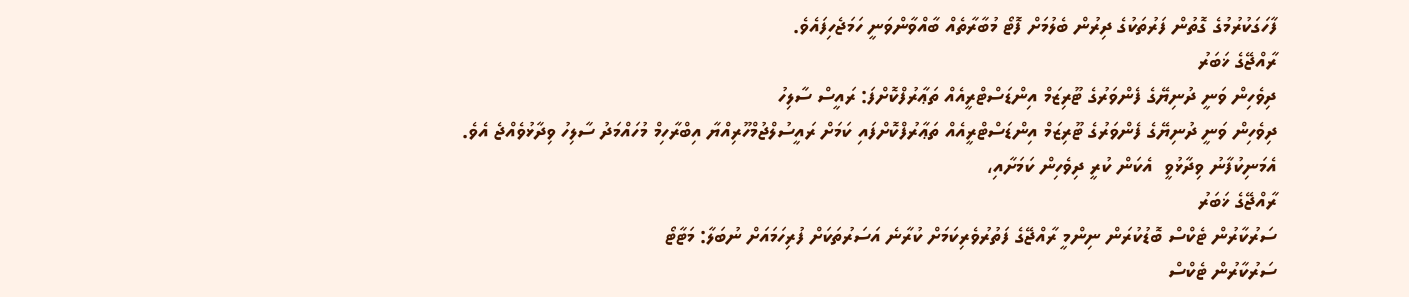ފާހަގަކުރުމުގެ ގޮތުން ފަރުތަކުގެ ދިރުން ބެލުމަށް ފޮޓޯ މުބާރާތެއް ބާއްވާންވަނީ ހަމަޖެހިފައެވެ.
ރާއްޖޭގެ ޚަބަރު
ދިވެހިން ވަނީ ދުނިޔޭގެ ފެންވަރުގެ ޓޫރިޒަމް އިންޑަސްޓްރީއެއް ތަޢާރުފްކޮށްފަ: ރައީސް ސާލިހު
ދިވެހިން ވަނީ ދުނިޔޭގެ ފެންވަރުގެ ޓޫރިޒަމް އިންޑަސްޓްރީއެއް ތަޢާރުފްކޮށްފައި ކަމަށް ރައީސުލްޖުމްހޫރިއްޔާ އިބްރާހިމް މުހައްމަދު ސާލިހު ވިދާޅުވެއްޖެ އެވެ. އެމަނިކުފާނު ވިދާޅުވީ  އެކަން ކުރީ ދިވެހިން ކަމަށާއި،
ރާއްޖޭގެ ޚަބަރު
ސަރުކާރުން ޓެކްސް ބޮޑުކުރަން ނިންމީ ރާއްޖޭގެ ފަތުރުވެރިކަމަށް ކުރާނެ އަސަރުތަކަށް ފުރިހަމައަށް ނުބަލާ: މަޓާޓޯ
ސަރުކާރުން ޓެކްސް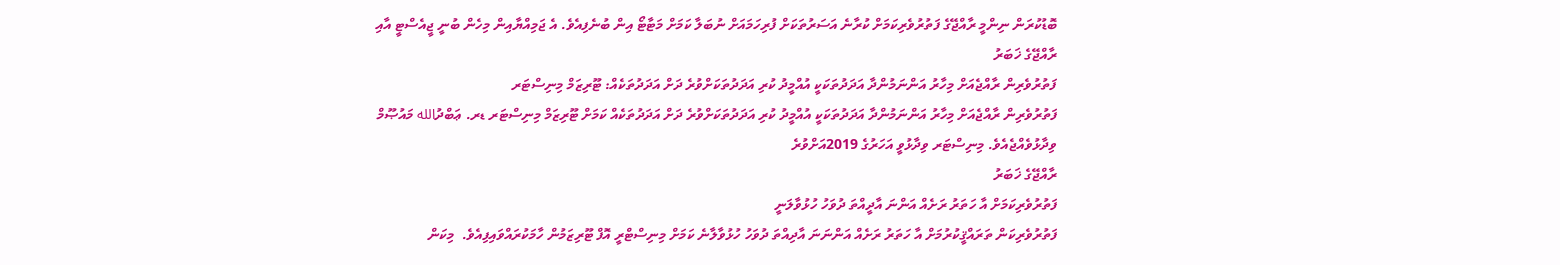ބޮޑުކުރަން ނިންމީ ރާއްޖޭގެ ފަތުރުވެރިކަމަށް ކުރާނެ އަސަރުތަކަށް ފުރިހަމައަށް ނުބަލާ ކަމަށް މަޓާޓޯ އިން ބުނެފިއެވެ. އެ ޖަމިއްޔާއިން މިހެން ބުނީ ޖީއެސްޓީ އާއި
ރާއްޖޭގެ ޚަބަރު
ފަތުރުވެރިން ރާއްޖެއަށް މިހާރު އަންނަމުންދާ އަދަދުތަކަކީ އުއްމީދު ކުރި އަދަދުތަކަށްވުރެ ދަށް އަދަދުތަކެއް: ޓޫރިޒަމް މިނިސްޓަރ
ފަތުރުވެރިން ރާއްޖެއަށް މިހާރު އަންނަމުންދާ އަދަދުތަކަކީ އުއްމީދު ކުރި އަދަދުތަކަށްވުރެ ދަށް އަދަދުތަކެއް ކަމަށް ޓޫރިޒަމް މިނިސްޓަރ ޑރ. ޢަބްދުالله މައުޞޫމް ވިދާޅުވެއްޖެއެވެ. މިނިސްޓަރ ވިދާޅުވީ އަހަރުގެ 2019އަށްވުރެ
ރާއްޖޭގެ ޚަބަރު
ފަތުރުވެރިކަމަށް އާ ހަތަރު ރަށެއް އަންނަ އާދީއްތަ ދުވަހު ހުޅުވާލަނީ
ފަތުރުވެރިކަން ތަރައްޤީކުރުމަށް އާ ހަތަރު ރަށެއް އަންނަނަ އާދިއްތަ ދުވަހު ހުޅުވާލާނެ ކަމަށް މިނިސްޓްރީ އޮފް ޓޫރިޒަމުން ހާމަކުރައްވައިފިއެވެ.  މިކަން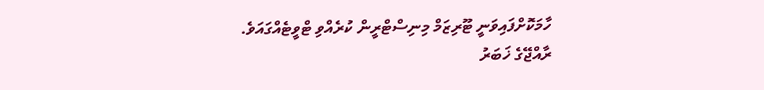ހާމަކޮށްފައިވަނީ ޓޫރިޒަމް މިނިސްޓްރީން ކުރެއްވި ޓްވީޓެއްގައަވެ.
ރާއްޖޭގެ ޚަބަރު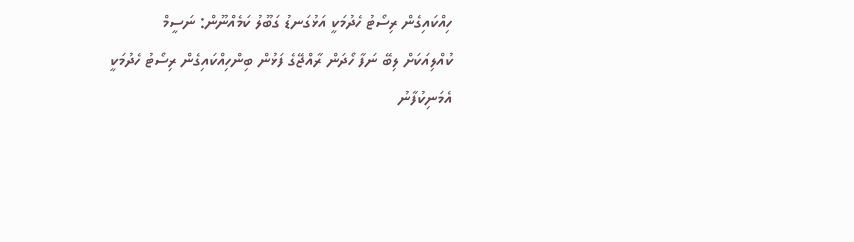ހިއްކައިގެން ރިސޯޓު ހެދުމަކީ އަޅުގަނޑު ގަބޫލު ކަމެއްނޫން: ނަސީމް
ކުއްލިއަކަށް ލިބޭ ނަފާ ހޯދަން ރާއްޖޭގެ ފަޅުން ބިންހިއްކައިގެން ރިސޯޓު ހެދުމަކީ އެމަނިކުފާނު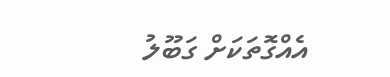އެއްގޮތަކަށް ގަބޫލު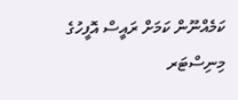ކަމެއްނޫން ކަމަށް ރައީސް އޮފީހުގެ މިނިސްޓަރ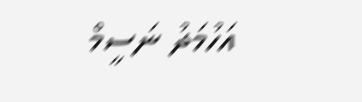އަހުމަދު ނަސީމް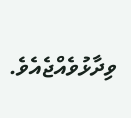ވިދާޅުވެއްޖެއެވެ.